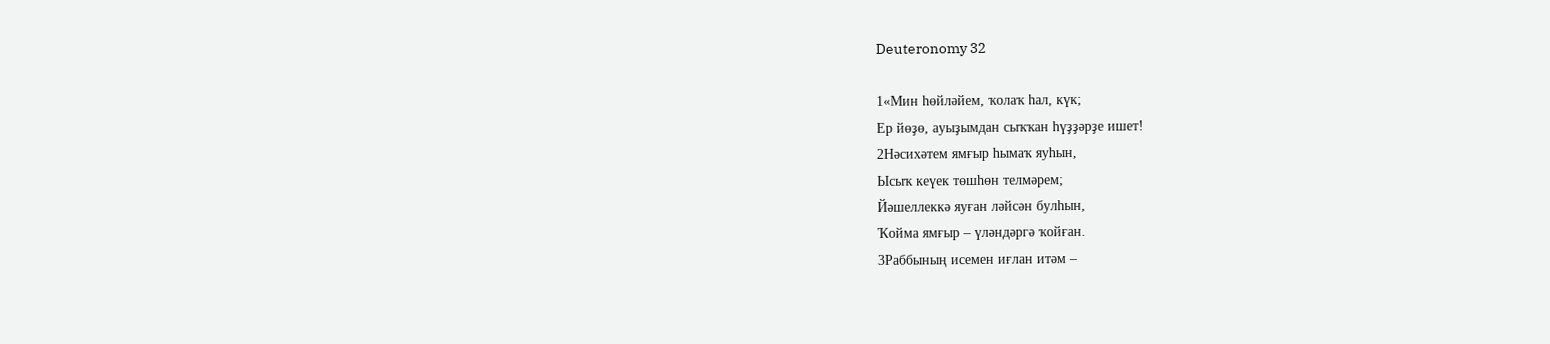Deuteronomy 32

1«Мин һөйләйем, ҡолаҡ һал, күк;
Ер йөҙө, ауыҙымдан сыҡҡан һүҙҙәрҙе ишет!
2Нәсихәтем ямғыр һымаҡ яуһын,
Ысыҡ кеүек төшһөн телмәрем;
Йәшеллеккә яуған ләйсән булһын,
Ҡойма ямғыр – үләндәргә ҡойған.
3Раббының исемен иғлан итәм –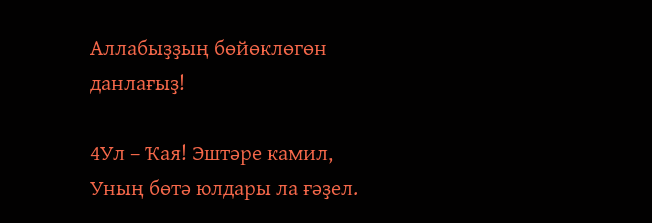Аллабыҙҙың бөйөклөгөн данлағыҙ!

4Ул – Ҡая! Эштәре камил,
Уның бөтә юлдары ла ғәҙел.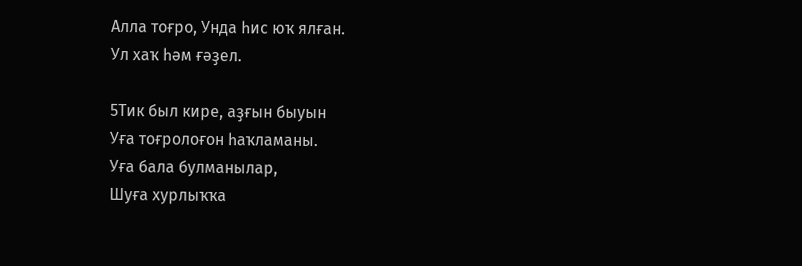Алла тоғро, Унда һис юҡ ялған.
Ул хаҡ һәм ғәҙел.

5Тик был кире, аҙғын быуын
Уға тоғролоғон һаҡламаны.
Уға бала булманылар,
Шуға хурлыҡҡа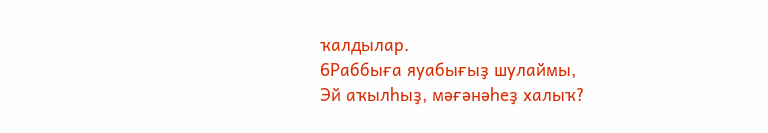ҡалдылар.
6Раббыға яуабығыҙ шулаймы,
Эй аҡылһыҙ, мәғәнәһеҙ халыҡ?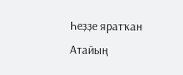Һеҙҙе яратҡан Атайың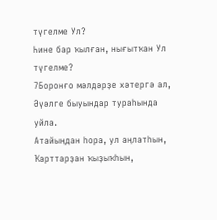түгелме Ул?
Һине бар ҡылған, нығытҡан Ул түгелме?
7Боронғо мәлдәрҙе хәтергә ал,
Әүәлге быуындар тураһында уйла.
Атайыңдан һора, ул аңлатһын,
Ҡарттарҙан ҡыҙыҡһын,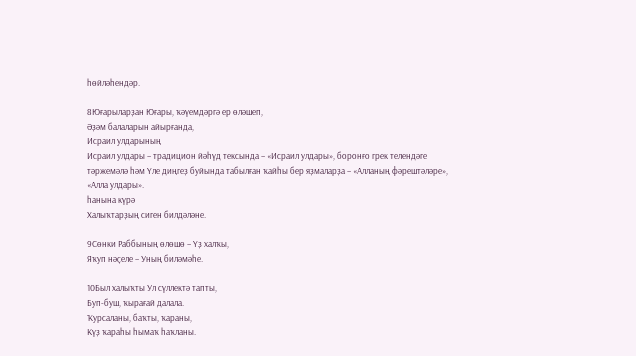һөйләһендәр.

8Юғарыларҙан Юғары, ҡәүемдәргә ер өләшеп,
Әҙәм балаларын айырғанда,
Исраил улдарының
Исраил улдары – традицион йәһүд тексында – «Исраил улдары», боронғо грек телендәге тәржемәлә һәм Үле диңгеҙ буйында табылған ҡайһы бер яҙмаларҙа – «Алланың фәрештәләре», «Алла улдары».
һанына күрә
Халыҡтарҙың сиген билдәләне.

9Сөнки Раббының өлөшө – Үҙ халҡы,
Яҡуп нәҫеле – Уның биләмәһе.

10Был халыҡты Ул сүллектә тапты,
Буп-буш, ҡырағай далала.
Ҡурсаланы, баҡты, ҡараны,
Күҙ ҡараһы һымаҡ һаҡланы.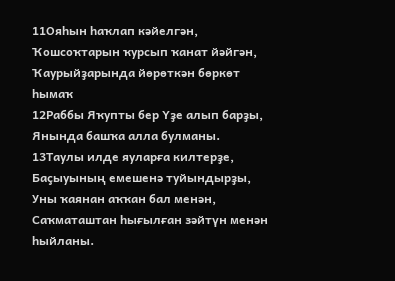11Ояһын һаҡлап кәйелгән,
Ҡошсоҡтарын ҡурсып ҡанат йәйгән,
Ҡаурыйҙарында йөрөткән бөркөт һымаҡ
12Раббы Яҡупты бер Үҙе алып барҙы,
Янында башҡа алла булманы.
13Таулы илде яуларға килтерҙе,
Баҫыуының емешенә туйындырҙы,
Уны ҡаянан аҡҡан бал менән,
Саҡматаштан һығылған зәйтүн менән һыйланы.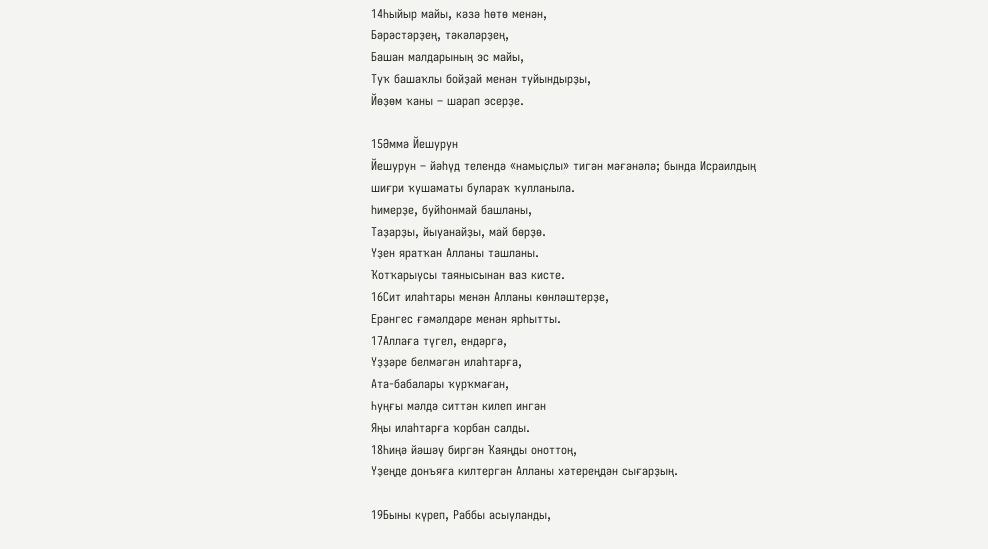14Һыйыр майы, кәзә һөтө менән,
Бәрәстәрҙең, тәкәләрҙең,
Башан малдарының эс майы,
Туҡ башаҡлы бойҙай менән туйындырҙы,
Йөҙөм ҡаны – шарап эсерҙе.

15Әммә Йешурун
Йешурун – йәһүд телендә «намыҫлы» тигән мәғәнәлә; бында Исраилдың шиғри ҡушаматы булараҡ ҡулланыла.
һимерҙе, буйһонмай башланы,
Таҙарҙы, йыуанайҙы, май бөрҙө.
Үҙен яратҡан Алланы ташланы.
Ҡотҡарыусы таянысынан ваз кисте.
16Сит илаһтары менән Алланы көнләштерҙе,
Ерәнгес ғәмәлдәре менән ярһытты.
17Аллаға түгел, ендәргә,
Үҙҙәре белмәгән илаһтарға,
Ата-бабалары ҡурҡмаған,
Һуңғы мәлдә ситтән килеп ингән
Яңы илаһтарға ҡорбан салды.
18Һиңә йәшәү биргән Ҡаяңды оноттоң,
Үҙеңде донъяға килтергән Алланы хәтереңдән сығарҙың.

19Быны күреп, Раббы асыуланды,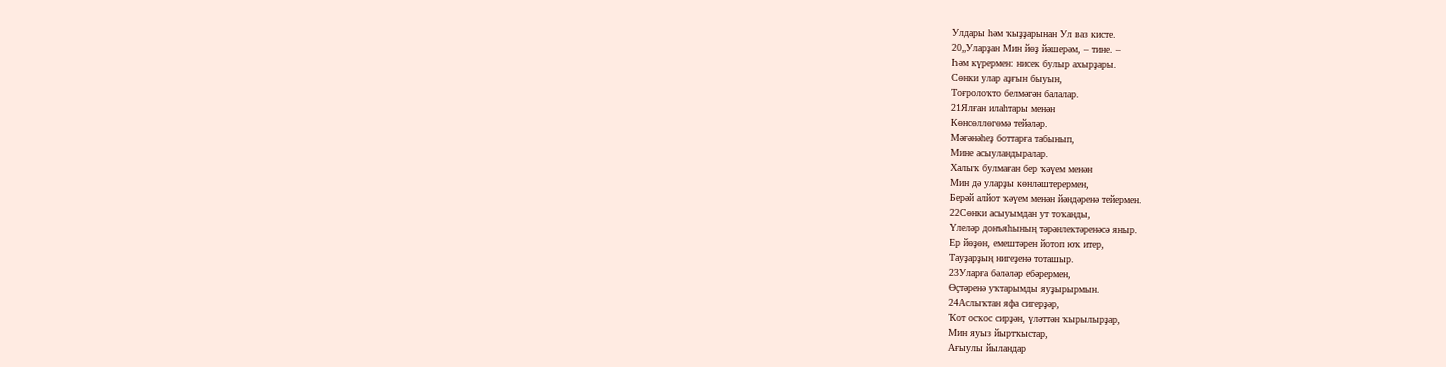Улдары һәм ҡыҙҙарынан Ул ваз кисте.
20„Уларҙан Мин йөҙ йәшерәм, – тине. –
Һәм күрермен: нисек булыр ахырҙары.
Сөнки улар аҙғын быуын,
Тоғролоҡто белмәгән балалар.
21Ялған илаһтары менән
Көнсөллөгөмә тейәләр.
Мәғәнәһеҙ боттарға табынып,
Мине асыуландыралар.
Халыҡ булмаған бер ҡәүем менән
Мин дә уларҙы көнләштерермен,
Берәй алйот ҡәүем менән йәндәренә тейермен.
22Сөнки асыуымдан ут тоҡанды,
Үлеләр донъяһының тәрәнлектәренәсә яныр.
Ер йөҙөн, емештәрен йотоп юҡ итер,
Тауҙарҙың нигеҙенә тоташыр.
23Уларға бәләләр ебәрермен,
Өҫтәренә уҡтарымды яуҙырырмын.
24Аслыҡтан яфа сигерҙәр,
Ҡот осҡос сирҙән, үләттән ҡырылырҙар,
Мин яуыз йыртҡыстар,
Ағыулы йыландар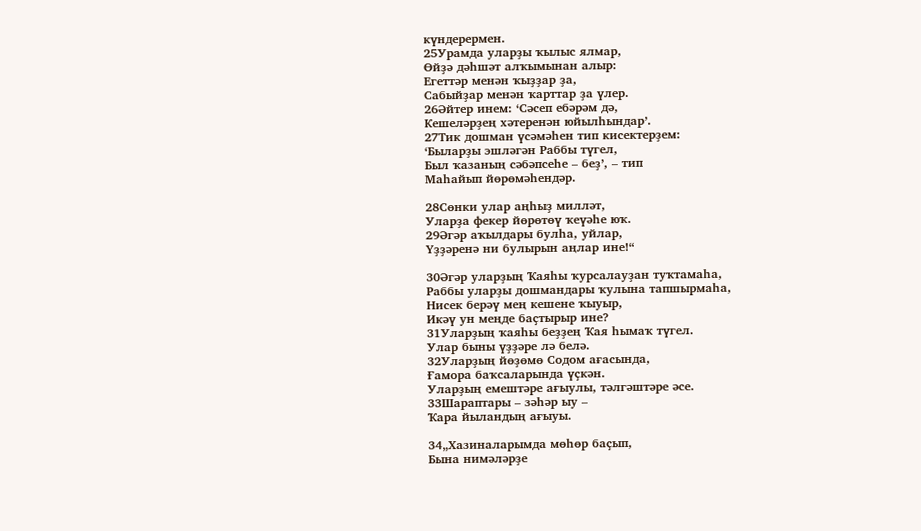күндерермен.
25Урамда уларҙы ҡылыс ялмар,
Өйҙә дәһшәт алҡымынан алыр:
Егеттәр менән ҡыҙҙар ҙа,
Сабыйҙар менән ҡарттар ҙа үлер.
26Әйтер инем: ‘Сәсеп ебәрәм дә,
Кешеләрҙең хәтеренән юйылһындар’.
27Тик дошман үсәмәһен тип кисектерҙем:
‘Быларҙы эшләгән Раббы түгел,
Был ҡазаның сәбәпсеһе – беҙ’, – тип
Маһайып йөрөмәһендәр.

28Сөнки улар аңһыҙ милләт,
Уларҙа фекер йөрөтөү ҡеүәһе юҡ.
29Әгәр аҡылдары булһа, уйлар,
Үҙҙәренә ни булырын аңлар ине!“

30Әгәр уларҙың Ҡаяһы ҡурсалауҙан туҡтамаһа,
Раббы уларҙы дошмандары ҡулына тапшырмаһа,
Нисек берәү мең кешене ҡыуыр,
Икәү ун меңде баҫтырыр ине?
31Уларҙың ҡаяһы беҙҙең Ҡая һымаҡ түгел.
Улар быны үҙҙәре лә белә.
32Уларҙың йөҙөмө Содом ағасында,
Ғамора баҡсаларында үҫкән.
Уларҙың емештәре ағыулы, тәлгәштәре әсе.
33Шараптары – зәһәр ыу –
Ҡара йыландың ағыуы.

34„Хазиналарымда мөһөр баҫып,
Бына нимәләрҙе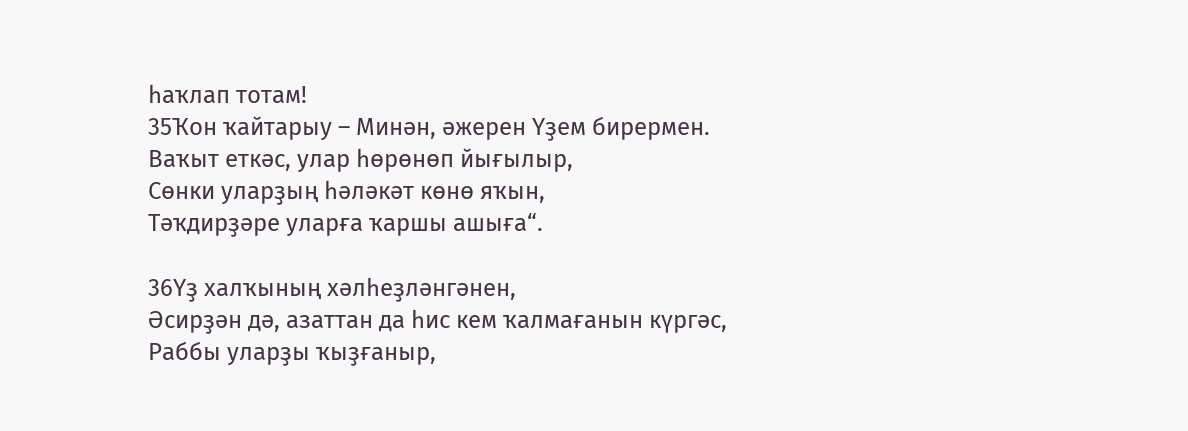һаҡлап тотам!
35Ҡон ҡайтарыу – Минән, әжерен Үҙем бирермен.
Ваҡыт еткәс, улар һөрөнөп йығылыр,
Сөнки уларҙың һәләкәт көнө яҡын,
Тәҡдирҙәре уларға ҡаршы ашыға“.

36Үҙ халҡының хәлһеҙләнгәнен,
Әсирҙән дә, азаттан да һис кем ҡалмағанын күргәс,
Раббы уларҙы ҡыҙғаныр,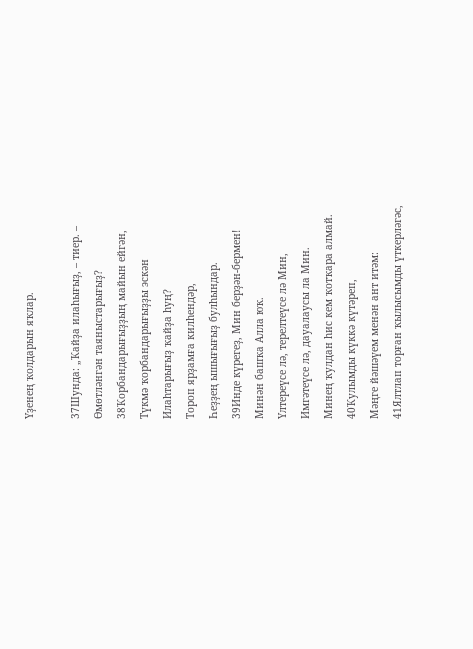Үҙенең ҡолдарын яҡлар.

37Шунда: „Ҡайҙа илаһығыҙ, – тиер. –
Өмөтләнгән таяныстарығыҙ?
38Ҡорбандарығыҙҙың майын ейгән,
Түкмә ҡорбандарығыҙҙы эскән
Илаһтарығыҙ ҡайҙа һуң?
Тороп ярҙамға килһендәр,
Һеҙҙең ышығығыҙ булһындар.
39Инде күрегеҙ, Мин берҙән-бермен!
Минән башҡа Алла юҡ.
Үлтереүсе лә, терелтеүсе лә Мин,
Имгәтеүсе лә, дауалаусы ла Мин.
Минең ҡулдан һис кем ҡотҡара алмай.
40Ҡулымды күккә күтәреп,
Мәңге йәшәүем менән ант итәм:
41Ялтлап торған ҡылысымды үткерләгәс,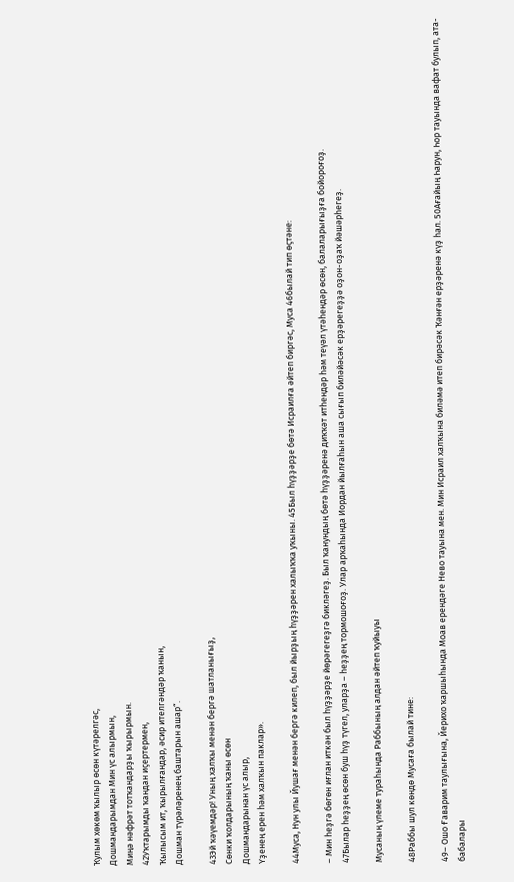Ҡулым хөкөм ҡылыр өсөн күтәрелгәс,
Дошмандарымдан Мин үс алырмын,
Миңә нәфрәт тотҡандарҙы ҡырырмын.
42Уҡтарымды ҡандан иҫертермен,
Ҡылысым ит, ҡырылғандар, әсир ителгәндәр ҡанын,
Дошман түрәләренең баштарын ашар“.

43Эй ҡәүемдәр! Уның халҡы менән бергә шатланығыҙ,
Сөнки ҡолдарының ҡаны өсөн
Дошмандарынан үс алыр,
Үҙенең ерен һәм халҡын паклар».

44Муса, Нун улы Йушағ менән бергә килеп, был йырҙың һүҙҙәрен халыҡҡа уҡыны. 45Был һүҙҙәрҙе бөтә Исраилға әйтеп биргәс, Муса 46былай тип өҫтәне:

– Мин һеҙгә бөгөн иғлан иткән был һүҙҙәрҙе йөрәгегеҙгә бикләгеҙ. Был ҡанундың бөтә һүҙҙәренә диҡҡәт итһендәр һәм теүәл үтәһендәр өсөн, балаларығыҙға бойороғоҙ.
47Былар һеҙҙең өсөн буш һүҙ түгел, уларҙа – һеҙҙең тормошоғоҙ. Улар арҡаһында Иордан йылғаһын аша сығып биләйәсәк ерҙәрегеҙҙә оҙон-оҙаҡ йәшәрһегеҙ.

Мусаның үлеме тураһында Раббының алдан әйтеп ҡуйыуы

48Раббы шул көндө Мусаға былай тине:

49– Ошо Ғаварим таулығына, Йерихо ҡаршыһында Моав ерендәге Нево тауына мен. Мин Исраил халҡына биләмә итеп бирәсәк Ҡәнғән ерҙәренә күҙ һал. 50Ағайың Һарун, Һор тауында вафат булып, ата-бабалары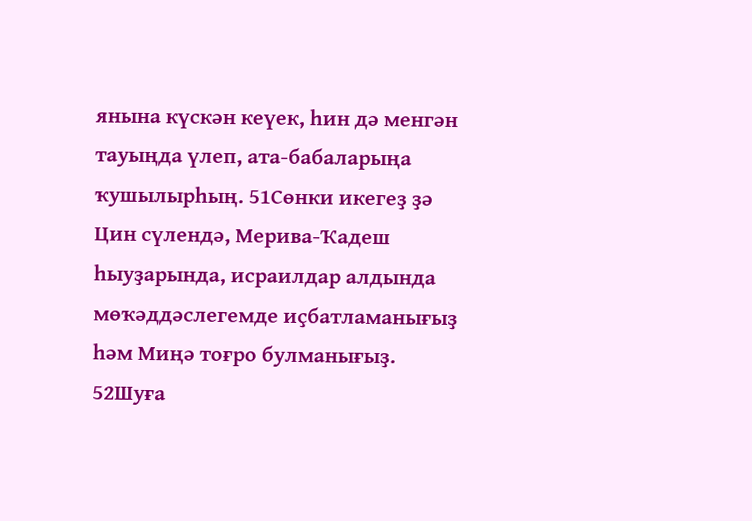янына күскән кеүек, һин дә менгән тауыңда үлеп, ата-бабаларыңа ҡушылырһың. 51Сөнки икегеҙ ҙә Цин сүлендә, Мерива-Ҡадеш һыуҙарында, исраилдар алдында мөҡәддәслегемде иҫбатламанығыҙ һәм Миңә тоғро булманығыҙ. 52Шуға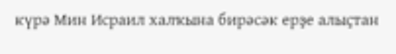күрә Мин Исраил халҡына бирәсәк ерҙе алыҫтан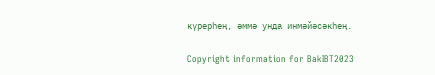күрерһең, әммә унда инмәйәсәкһең.

Copyright information for BakIBT2023